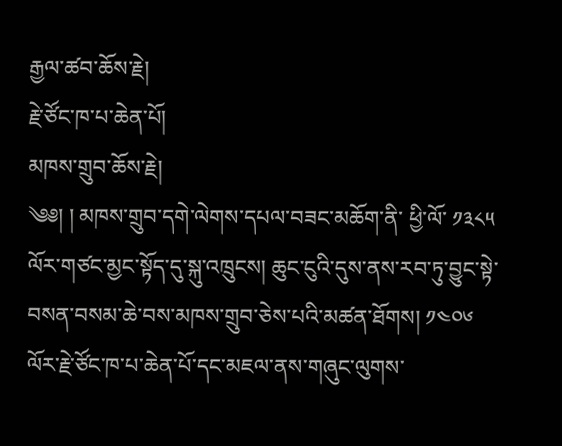རྒྱལ་ཚབ་ཆོས་རྗེ།
རྗེ་ཙོང་ཁ་པ་ཆེན་པོ།
མཁས་གྲུབ་ཆོས་རྗེ།
༄༅། ། མཁས་གྲུབ་དགེ་ལེགས་དཔལ་བཟང་མཆོག་ནི་ ཕྱི་ལོ་ ༡༣༨༥ ལོར་གཙང་མྱང་སྟོད་དུ་སྐུ་འཁྲུངས། ཆུང་ངུའི་དུས་ནས་རབ་ཏུ་བྱུང་སྟེ་བསན་བསམ་ཆེ་བས་མཁས་གྲུབ་ཅེས་པའི་མཚན་ཐོགས། ༡༤༠༦ ལོར་རྗེ་ཙོང་ཁ་པ་ཆེན་པོ་དང་མཇལ་ནས་གཞུང་ལུགས་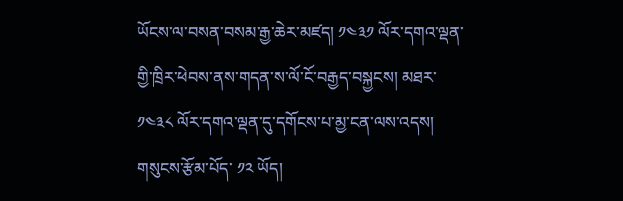ཡོངས་ལ་བསན་བསམ་རྒྱ་ཆེར་མཛད། ༡༤༣༡ ལོར་དགའ་ལྡན་གྱི་ཁྲིར་ཕེབས་ནས་གདན་ས་ལོ་ངོ་བརྒྱད་བསྐྱངས། མཐར་ ༡༤༣༨ ལོར་དགའ་ལྡན་དུ་དགོངས་པ་མྱ་ངན་ལས་འདས། གསུངས་རྩོམ་པོད་ ༡༢ ཡོད།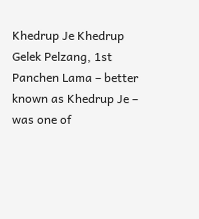Khedrup Je Khedrup Gelek Pelzang, 1st Panchen Lama – better known as Khedrup Je – was one of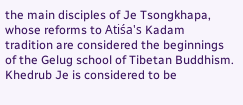the main disciples of Je Tsongkhapa, whose reforms to Atiśa's Kadam tradition are considered the beginnings of the Gelug school of Tibetan Buddhism. Khedrub Je is considered to be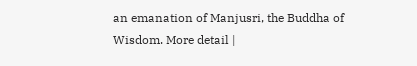an emanation of Manjusri, the Buddha of Wisdom. More detail |